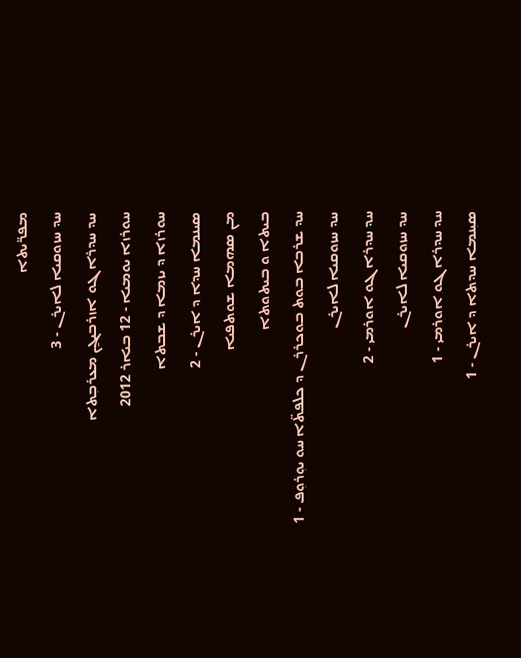ܡܦܪ̈ܝܬܐ
ܚܕ ܚܙܘܩܝܐ ܠܐܝܪܢ - 3
ܚܕ ܚܕܪܐ ܓܘ ܐܙܪܒܝܓ̰ܢ ܡܥܪܒܼܬܐ
ܚܘܪܙܐ ܝܘܡܝܐ - 12 ܒܝܐܪ 2012
ܚܘܪܙܐ ܕ ܝܙܡܐ ܕ ܫܒܬܐ
ܣܝܢܡܐ ܚܕܐ ܕ ܐܝܪܢ - 2
ܡܢ ܣܗܡܐ ܫܘܬܦܝܐ
ܒܝܬܐ ܘ ܒܝܬܘܬܐ
ܚܕ ܫܪܒܐ ܒܘܬ ܒܘܟܪܪܢ ܕ ܟܠܦܬ̈ܐ ܚܘ ܝܘܼܪܘܼܦ - 1
ܚܕ ܚܙܘܩܝܐ ܠܐܝܪܢ
ܚܕ ܚܕܪܐ ܓܘ ܐܘܪܡܝ - 2
ܚܕ ܚܙܘܩܝܐ ܠܐܝܪܢ
ܚܕ ܚܕܪܐ ܓܘ ܐܘܪܡܝ - 1
ܣܝܼܢܡܐ ܚܕܬܐ ܕ ܐܝܪܢ - 1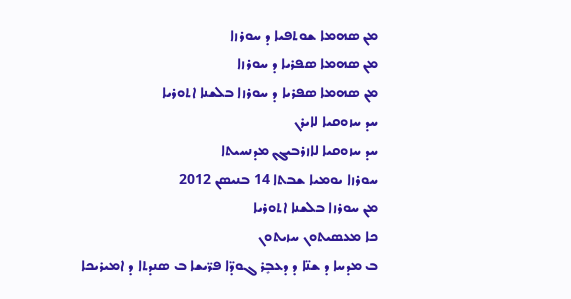ܡܢ ܣܗܡܐ ܫܘܬܦܝܐ ܕ ܚܘܪܙܐ
ܡܢ ܣܗܡܐ ܣܦܪܝܐ ܕ ܚܘܪܙܐ
ܡܢ ܣܗܡܐ ܣܦܪܝܐ ܕ ܚܘܪܙܐ ܒܠܫܢܐ ܐܬܘܪܝܐ
ܚܕ ܚܙܘܩܝܐ ܠܐܝܪܢ
ܚܕ ܚܙܘܩܝܐ ܠܐܙܪܒܝܓܢ ܡܕܢܚܝܬܐ
ܚܘܪܙܐ ܝܘܡܝܐ ܫܒܬܐ 14 ܒܢܝܣܢ 2012
ܡܢ ܚܘܪܙܐ ܒܠܫܢܐ ܐܬܘܪܝܐ
ܟܐ ܡܥܣܝܬܘܢ ܚܙܝܬܘܢ
ܒ ܡܕܚܐ ܕ ܫܢ̈ܐ ܕ ܕܥܒܻܪ ܓܘܕ̈ܐ ܦܪ̈ܝܫܐ ܒ ܣܢܕܬܐ ܕ ܐܡܝܪܝܟܐ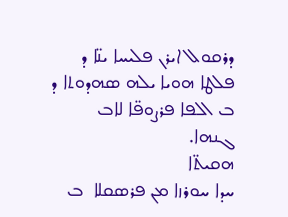ܕܪܩܘܠ ܐܝܪܢ ܦܠܝܚܐ ܝܢ̈ܐ ܕ ܦܠܛܐ ܗܘܝܐ ܝܠܗ ܣܗܕܘܬܐ ܕ ܒ ܐܠܦܐ ܦܪܨܘܦ̈ܐ ܠܐܒ ܓܢܗܐ.
ܗܩܝܬ̈ܐ
ܚܕܐ ܚܘܪܙܐ ܡܢ ܦܪܣܩܠܐ  ܒ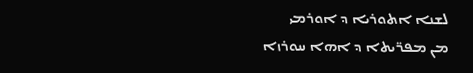ܠܫܢܐ ܐܬܘܪܝܐ ܕ ܐܘܪܡܝ
ܡܢ ܡܦܪ̈ܝܬܐ ܕ ܐܗܐ ܚܘܪܙܐ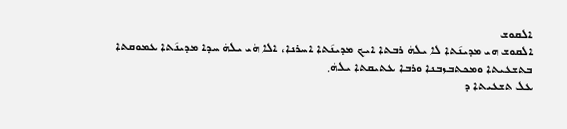ܐܠܩܘܫ
ܐܠܩܘܫ ܗܝ ܡܕܝܢ݇ܬܐ ܠܐ ܝܠܗܿ ܪܒܬܐ ܐܝܟ ܡܕܝܢ݇ܬܐ ܐܚܪܢܐ، ܐܠܐ ܗܿܝ ܝܠܗܿ ܚܕܐ ܡܕܝܢ݇ܬܐ ܥܡܘܩܬܐ ܒܬܫܥܝܬܐ ܘܡܟܬܒܙܒܢܐ ܘܪܒܐ ܥܬܝܩܬܐ ܝܠܗܿ܂
ܥܠ ܬܫܥܝܬܐ ܕ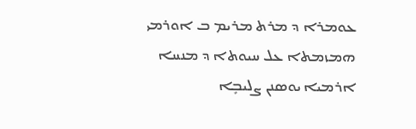ܥܘܡܪܐ ܕ ܡܪܬ ܡܪܝܡ ܒ ܐܘܪܡܝ
ܗܡܙܡܬܐ ܥܠ ܚܝܘܬܐ ܕ ܡܢܚܐ ܐܪܡܝܐ ܝܘܣܢܢ ܨܠܝܒܻܐ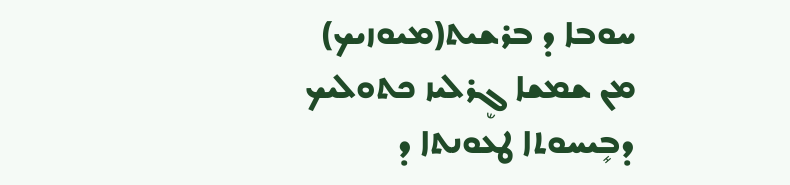ܚܘܒܐ ܕ ܒܪܫܝܬ(ܡܝܘܙܝܟ)
ܡܢ ܫܡܫܐ ܓܷܪܠܝܙ ܟܬܘܠܝܟ
ܕܒܻܝܚܘܬܐ ܛܥܘܢܬܐ ܕ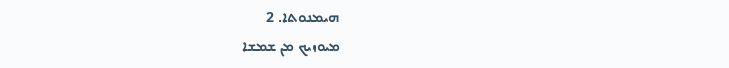ܗܝܡܢܘܬܐ. 2
ܡܝܘܙܝܟ ܡܢ ܫܡܫܐ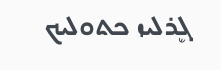ܓܷܪܠܝܙ ܟܬܘܠܝܟ